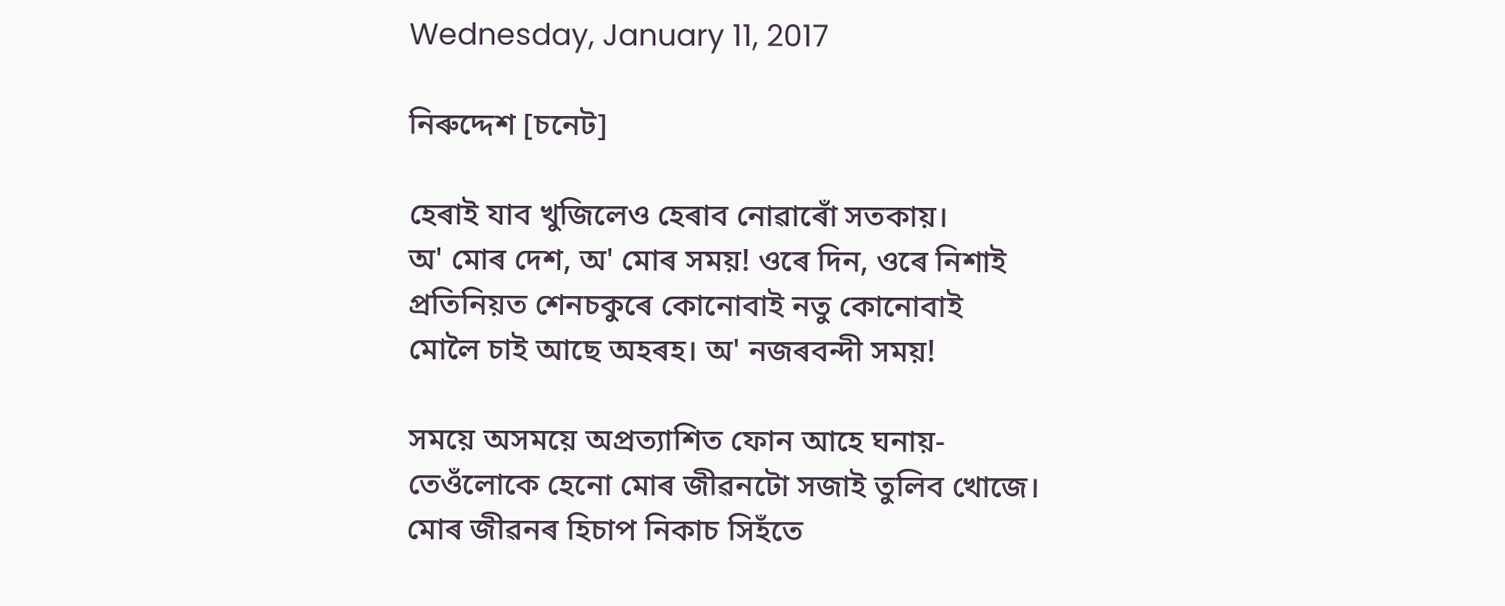Wednesday, January 11, 2017

নিৰুদ্দেশ [চনেট]

হেৰাই যাব খুজিলেও হেৰাব নোৱাৰোঁ সতকায়।
অ' মোৰ দেশ, অ' মোৰ সময়! ওৰে দিন, ওৰে নিশাই
প্ৰতিনিয়ত শেনচকুৰে কোনোবাই নতু কোনোবাই
মোলৈ চাই আছে অহৰহ। অ' নজৰবন্দী সময়!

সময়ে অসময়ে অপ্ৰত্যাশিত ফোন আহে ঘনায়-
তেওঁলোকে হেনো মোৰ জীৱনটো সজাই তুলিব খোজে।
মোৰ জীৱনৰ হিচাপ নিকাচ সিহঁতে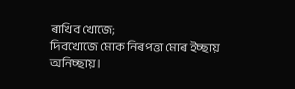ৰাখিব খোজে;
দিবখোজে মোক নিৰপত্তা মোৰ ইচ্ছায় অনিচ্ছায়।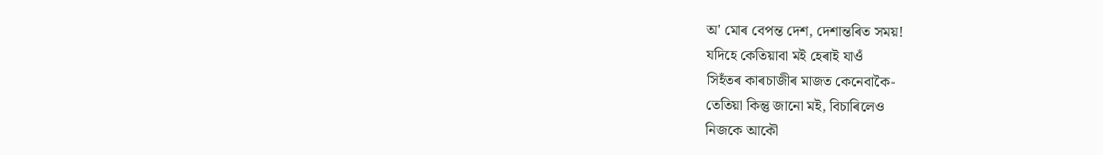অ' মোৰ বেপন্ত দেশ, দেশান্তৰিত সময়!
যদিহে কেতিয়াবা মই হেৰাই যাওঁ
সিহঁতৰ কাৰচাজীৰ মাজত কেনেবাকৈ-
তেতিয়া কিন্তু জানো মই, বিচাৰিলেও
নিজকে আকৌ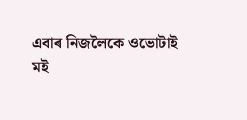এবাৰ নিজলৈকে ওভোটাই
মই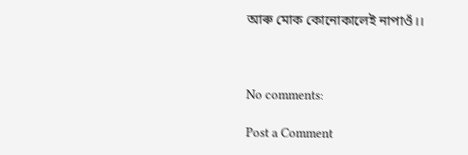আৰু মোক কোনোকালেই নাপাওঁ।।



No comments:

Post a Comment